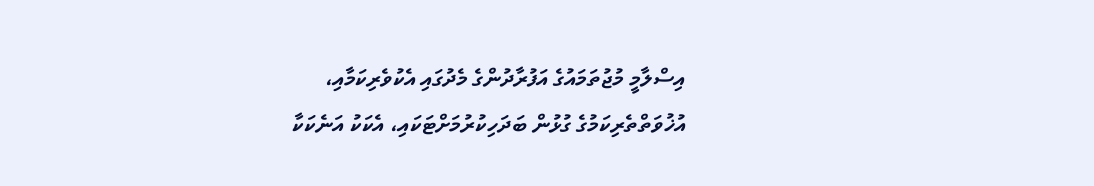އިސްލާމީ މުޖުތަމައުގެ އަފުރާދުންގެ މެދުގައި އެކުވެރިކަމާއި، އުޚުވަތްތެރިކަމުގެ ގުޅުން ބަދަހިކުރުމަށްޓަކައި، އެކަކު އަނެކަކާ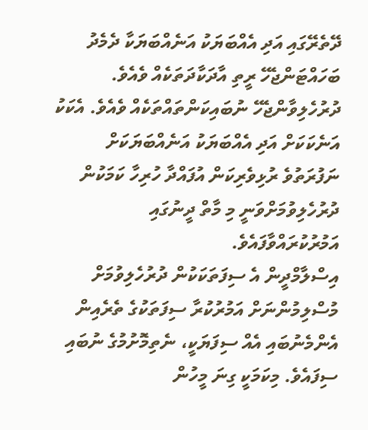ދޭތެރޭގައި އަދި އެއްބަޔަކު އަނެއްބަޔަކާ ދެމެދު ބަހައްޓަންޖެހޭ ރީތި އާދަކާދަތަކެއް ވެއެވެ. ދުރުހެލިވާންޖެހޭ ނުބައިކަންތައްތަކެއް ވެއެވެ. އެކަކު އަނެކަކަށް އަދި އެއްބަޔަކު އަނެއްބަޔަކަށް ނަފުރަތުވެ ރުޅިވެރިކަން އުފައްދާ ހުރިހާ ކަމަކުން ދުރުހެލިވުމަށްވަނީ މި މާތް ދީނުގައި އަމުރުކުރައްވާފައެވެ.
އިސްލާމްދީން އެ ސިފަތަކަކުން ދުރުހެލިވުމަށް މުސްލިމުންނަށް އަމުރުކުރާ ސިފަތަކުގެ ތެރެއިން އެންމެނުބައި އެއް ސިފަޔަކީ، ނެތިމޮށުމުގެ ނުބައި ސިފައެވެ. މިކަމަކީ ގިނަ މީހުން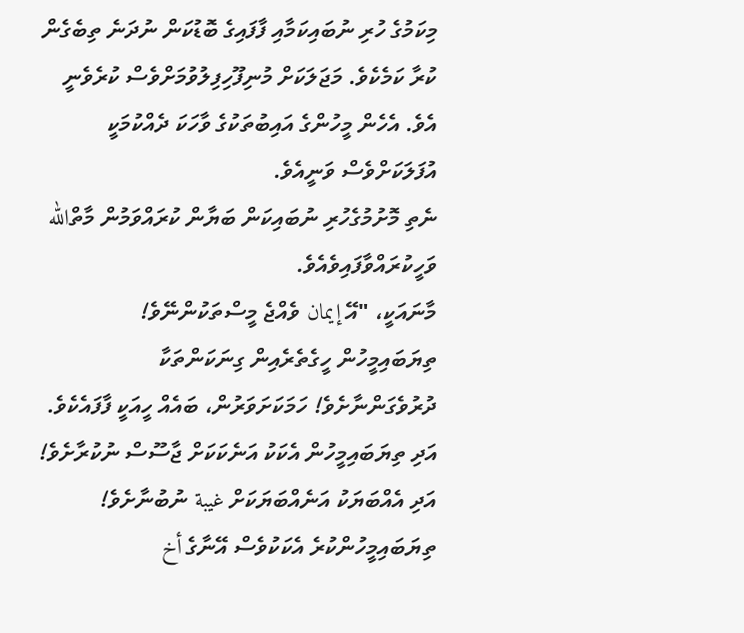މިކަމުގެ ހުރި ނުބައިކަމާއި ފާފައިގެ ބޮޑުކަން ނުދަނެ ތިބެގެން ކުރާ ކަމެކެވެ. މަޖަލަކަށް މުނިފޫހިފިލުވުމަށްވެސް ކުރެވެނީ އެވެ. އެހެން މީހުންގެ އައިބުތަކުގެ ވާހަކަ ދެއްކުމަކީ އުފަލަކަށްވެސް ވަނީއެވެ.
ނެތި މޮށުމުގެހުރި ނުބައިކަން ބަޔާން ކުރައްވަމުން މާތްالله ވަހީކުރައްވާފައިވެއެވެ.
މާނައަކީ، "އޭ إيمان ވެއްޖެ މީސްތަކުންނޭވެ! ތިޔަބައިމީހުން ހީގެތެރެއިން ގިނަކަންތަކާ ދުރުވެގަންނާށެވެ! ހަމަކަށަވަރުން، ބައެއް ހީއަކީ ފާފައެކެވެ. އަދި ތިޔަބައިމީހުން އެކަކު އަނެކަކަށް ޖާސޫސް ނުކުރާށެވެ! އަދި އެއްބަޔަކު އަނެއްބަޔަކަށް غيبة ނުބުނާށެވެ! ތިޔަބައިމީހުންކުރެ އެކަކުވެސް އޭނާގެ أخ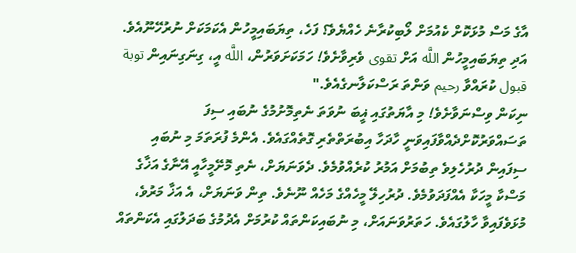އާގެ މަސް މުޅަކޮށް ކެއުމަށް ލޯބިކުރާނެ ހެއްޔެވެ؟ ފަހެ، ތިޔަބައިމީހުން އެކަމަކަށް ނުރުހޭނޫއެވެ. އަދި ތިޔަބައިމީހުން اللَّه އަށް تقوى ވެރިވާށެވެ! ހަމަކަށަވަރުން، اللَّه އީ، ގިނަގިނައިން توبة قبول ކުރައްވާ رحيم ވަންތަ ރަސްކަލާނގެއެވެ."
ނިކަން ވިސްނަވާށެވެ! މި އާޔަތުގައި ޣީބަ ނުވަތަ ނެތިމޮށުމުގެ ނުބައި ސިފަ ތަސައްވަރުކޮށްދެއްވާފައިވަނީ ހާދަހާ އިބުރަތްތެރި ގޮތެއްގައެވެ. އެންމެ ފުރަތަމަ މި ނުބައި ސިފައިން ދުރުހެލިވެ ތިބުމަށް އަމުރު ކުރެއްވުމެވެ. ދެވަނަޔަށް، ނެތި މޮށޭމީހާއީ އޭނާގެ އަޚާގެ މަސްކާ މީހަކާ އެއްފަދަވުމެވެ. ދުރުހިލޭ މީހެއްގެ މަހެއް ނޫނެވެ. ތިން ވަނަޔަށް، އެ އަޚާ މަރުވެ، މުޅަވެފައިވާ ހާލުގައެވެ. ހަތަރުވަނައަށް، މި ނުބައިކަންތައް ކުރުމަށް އެދުމުގެ ބަދަލުގައި އެކަންތައް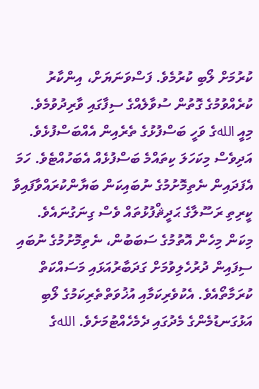ކުރުމަށް ލޯބި ކުރުމެވެ. ފަސްވަނަޔަށް، އިންކާރު ކުރެއްވުމުގެ ގޮތުން ސުވާލެއްގެ ސިފާގައި ވާރިދުވުމެވެ.
މިއީ اللهގެ ވަހީ ބަސްފުޅުގެ ތެރެއިން އެއްބަސްފުޅެވެ. އަދިވެސް މިކަހަލަ ކިތައްމެ ބަސްފުޅެއް އެބަހުއްޓެވެ. ހަމަ އެފަދައިން ނެތިމޮށުމުގެ ނުބައިކަން ބަޔާންކުރައްވާފައިވާ ކީރިތި ރަސޫލާގެ ޙަދީޘްފުޅުތައް ވެސް ގިނަގުނައެވެ.
މިކަން މިހެން އޮތުމުގެ ސަބަބުން، ނެތިމޮށުމުގެ ނުބައި ސިފައިން ދުރުހެލިވުމަށް ގަދަބާރުއަޅައި މަސައްކަތް ކުރަމާތޯއެވެ. އެކުވެރިކަމާއި އުޚުވަތްތެރިކަމުގެ ލޯބި އަޅުގަނޑުމެންގެ މެދުގައި ދެމެހެއްޓުމަށެވެ. اللهގެ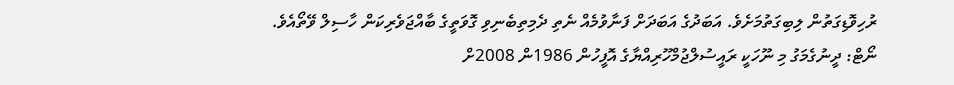ރުހިވޮޑިގަތުން ލިބިގަތުމަށެވެ. އަބަދުގެ އަބަދަށް ފަނާވުމެއް ނެތި ދެމިތިބެނިވި ގޮވަތީގެ ބާއްޖަވެރިކަން ހާސިލް ވޭތޯއެވެ.
ނޯޓް: ދީނުގެމަގު މި ނޫހަކީ ރައީސުލްޖުމްހޫރިއްޔާގެ އޮފީހުން 1986ން 2008ށް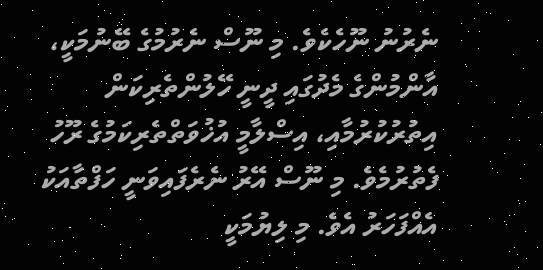ނެރުނު ނޫހެކެވެ. މި ނޫސް ނެރުމުގެ ބޭނުމަކީ، އާންމުންގެ މެދުގައި ދީނީ ހޭލުންތެރިކަން އިތުރުކުރުމާއި، އިސްލާމީ އުޚުވަތްތެރިކަމުގެ ރޫހު ފެތުރުމެވެ. މި ނޫސް އޭރު ނެރެފައިވަނީ ހަފްތާއަކު އެއްފަހަރު އެވެ. މި ލިޔުމަކީ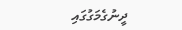ދީނުގެމަގުގައި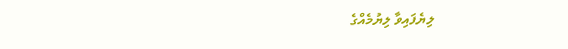ލިޔެފައިވާ ލިޔުމެއްގެ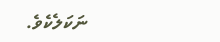ނަކަލެކެވެ.